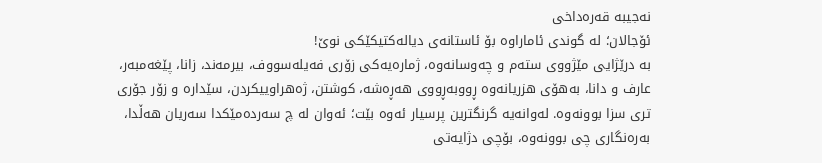نەجیبە قەرەداخی
ئۆجالان؛ لە گوندی ئاماراوە بۆ ئاستانەی دیالەکتیکێکی نوێ!
بە درێژایی مێژووی ستەم و چەوسانەوە، ژمارەیەکی زۆری فەیلەسووف، بیرمەند، زانا، پێغەمبەر، عارف و دانا، بەهۆی هزریانەوە ڕووبەڕووی هەڕەشە، کوشتن، ژەهراوییکردن، سێدارە و زۆر جۆری تری سزا بوونەوە. لەوانەیە گرنگترین پرسیار ئەوە بێت؛ ئەوان لە چ سەردەمێکدا سەریان هەڵدا، بەرەنگاری چی بوونەوە، بۆچی دژایەتی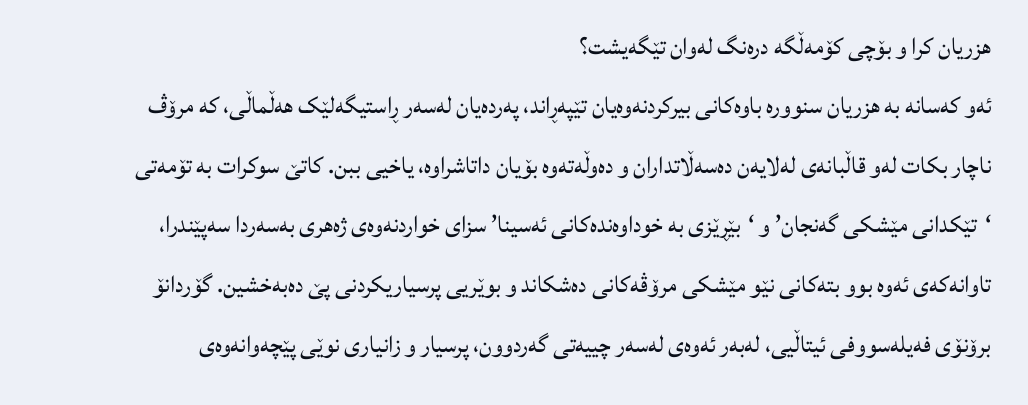هزریان کرا و بۆچی کۆمەڵگە درەنگ لەوان تێگەیشت؟
ئەو کەسانە بە هزریان سنوورە باوەکانی بیرکردنەوەیان تێپەڕاند، پەردەیان لەسەر ڕاستیگەلێک هەڵماڵی، کە مرۆڤ ناچار بکات لەو قاڵبانەی لەلایەن دەسەڵاتداران و دەوڵەتەوە بۆیان داتاشراوە، یاخیی ببن. کاتێ سوکرات بە تۆمەتی ‘تێکدانی مێشکی گەنجان’ و ‘بێڕێزی بە خوداوەندەکانی ئەسینا’ سزای خواردنەوەی ژەهری بەسەردا سەپێندرا، تاوانەکەی ئەوە بوو بتەکانی نێو مێشکی مرۆڤەکانی دەشکاند و بوێریی پرسیاریکردنی پێ دەبەخشین. گۆردانۆ برۆنۆی فەیلەسووفی ئیتاڵیی، لەبەر ئەوەی لەسەر چییەتی گەردوون، پرسیار و زانیاری نوێی پێچەوانەوەی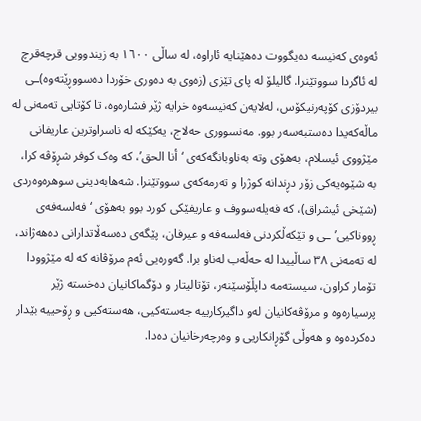ئەوەی کەنیسە دەیگووت دەهێنایە ئاراوە، لە ساڵی ١٦٠٠ بە زیندوویی قرچەقرچ لە ئاگردا سووتێنرا. گالیلۆ لە پای تێزی (زەوی بە دەوری خۆردا دەسووڕێتەوە)ـی بیردۆزی کۆپەرنیکۆس، لەلایەن کەنیسەوە خرایە ژێر فشارەوە، تا کۆتایی تەمەنی لە ماڵەکەیدا دەستبەسەر بوو. مەنسووری حەلاج، یەکێکە لە ناسراوترین عاریفانی مێژووی ئیسلام، بەهۆی وتە بەناوبانگەکەی ‘أنا الحق’، کە وەک کوفر شڕۆڤە کرا، بە شێوەیەکی زۆر دڕندانە کوژرا و تەرمەکەی سووتێنرا. شەهابەدینی سوهرەوەردی (شێخی ئیشراق)، کە فەیلەسووف و عاریفێکی کورد بوو بەهۆی ‘فەلسەفەی ڕووناکیی’ـی و تێکەڵکردنی فەلسەفە و عیرفان، پێگەی دەسەڵاتدارانی دەهەژاند، لە تەمەنی ٣٨ ساڵییدا لە حەڵەب لەناو برا. گەورەیی ئەم مرۆڤانە کە لە مێژوودا تۆمار کراون، سیستەمە داپڵۆسێنەر، تۆتالیتار و دۆگماکانیان دەخستە ژێر پرسیارەوە و مرۆڤەکانیان لەو داگیرکارییە جەستەکیی، هەستەکیی و ڕۆحییە بێدار دەکردەوە و هەوڵی گۆڕانکاریی و وەرچەرخانیان دەدا.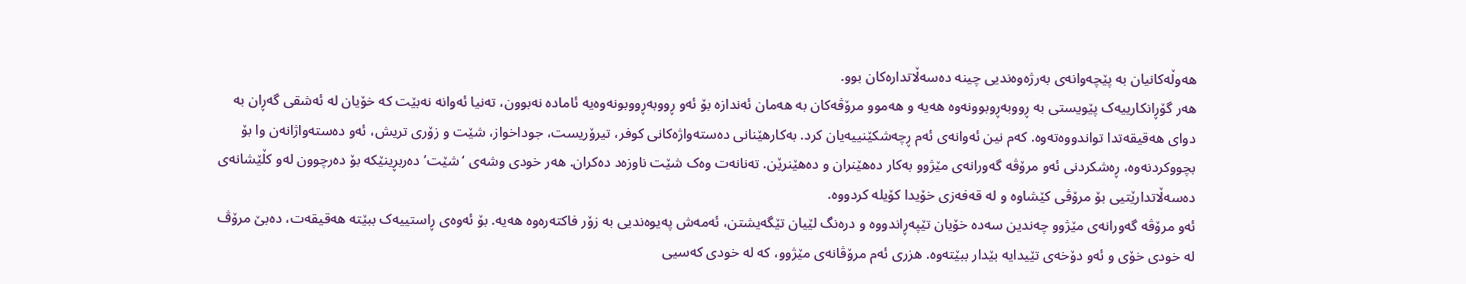هەوڵەکانیان بە پێچەوانەی بەرژەوەندیی چینە دەسەڵاتدارەکان بوو.
هەر گۆڕانکارییەک پێویستی بە ڕووبەڕوبوونەوە هەیە و هەموو مرۆڤەکان بە هەمان ئەندازە بۆ ئەو ڕووبەڕووبونەوەیە ئامادە نەبوون، تەنیا ئەوانە نەبێت کە خۆیان لە ئەشقی گەڕان بە دوای هەقیقەتدا تواندووەتەوە. کەم نین ئەوانەی ئەم ڕچەشکێنییەیان کرد. بەکارهێنانی دەستەواژەکانی کوفر، تیرۆریست، جوداخواز، شێت و زۆری تریش، ئەو دەستەواژانەن وا بۆ بچووکردنەوە، ڕەشکردنی ئەو مرۆڤە گەورانەی مێژوو بەکار دەهێنران و دەهێنرێن. تەنانەت وەک شێت ناوزەد دەکران. هەر خودی وشەی ‘شێت’ دەربڕینێکە بۆ دەرچوون لەو کڵێشانەی دەسەڵاتدارێتیی بۆ مرۆڤی کێشاوە و لە قەفەزی خۆیدا کۆیلە کردووە.
ئەو مرۆڤە گەورانەی مێژوو چەندین سەدە خۆیان تێپەڕاندووە و درەنگ لێیان تێگەیشتن، ئەمەش پەیوەندیی بە زۆر فاکتەرەوە هەیە. بۆ ئەوەی ڕاستییەک ببێتە هەقیقەت، دەبێ مرۆڤ لە خودی خۆی و ئەو دۆخەی تێیدایە بێدار ببێتەوە. هزری ئەم مرۆڤانەی مێژوو، کە لە خودی کەسیی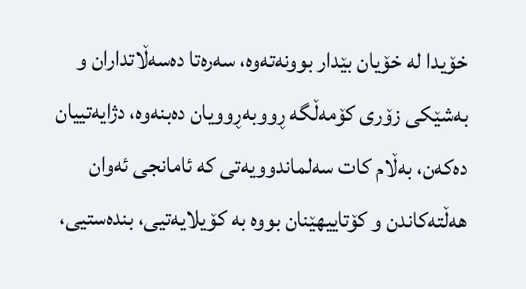خۆیدا لە خۆیان بێدار بوونەتەوە، سەرەتا دەسەڵاتداران و بەشێکی زۆری کۆمەڵگە ڕووبەڕوویان دەبنەوە، دژایەتییان دەکەن، بەڵام کات سەلماندوویەتی کە ئامانجی ئەوان هەڵتەکاندن و کۆتاییهێنان بووە بە کۆیلایەتیی، بندەستیی،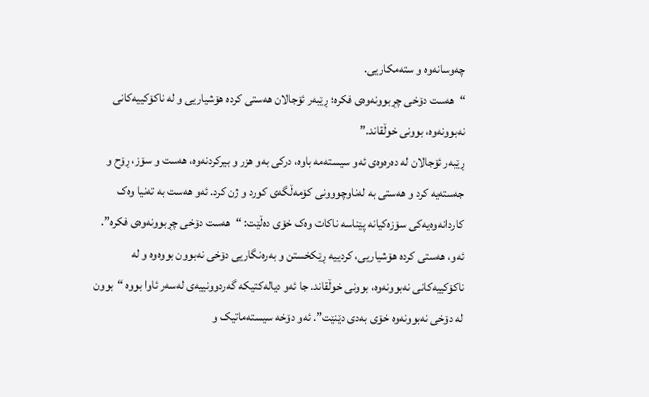چەوسانەوە و ستەمکاریی.
“هەست دۆخی چڕبوونەوەی فکرە؛ ڕێبەر ئۆجالان هەستی کردە هۆشیاریی و لە ناکۆکییەکانی نەبوونەوە، بوونی خوڵقاند.”
ڕێبەر ئۆجالان لە دەرەوەی ئەو سیستەمە باوە، درکی بەو هزر و بیرکردنەوە، هەست و سۆز، ڕۆح و جەستەیە کرد و هەستی بە لەناوچووونی کۆمەڵگەی کورد و ژن کرد. ئەو هەست بە تەنیا وەک کاردانەوەیەکی سۆزەکیانە پێناسە ناکات وەک خۆی دەڵێت: “هەست دۆخی چڕبوونەوەی فکرە”. ئەو، هەستی کردە هۆشیاریی، کردییە ڕێکخستن و بەرەنگاریی دۆخی نەبوون بووەوە و لە ناکۆکییەکانی نەبوونەوە، بوونی خوڵقاند. جا ئەو دیالەکتیکە گەردوونییەی لەسەر ئاوا بووە “بوون لە دۆخی نەبوونەوە خۆی بەدی دێنێت”. ئەو دۆخە سیستەماتیک و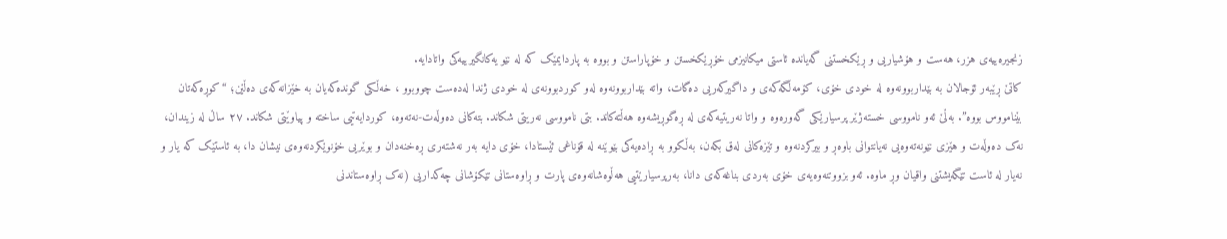زنجیرەییەی هزر، هەست و هۆشیاریی و ڕێکخستنی گەیاندە ئاستی میکانیزمی خۆڕێکخستن و خۆپاراستن و بووە بە پاردایمێک کە لە نێو یەکانگیرییەکی واتادایە.
کاتێ ڕێبەر ئۆجالان بە بێداربوونەوە لە خودی خۆی، کۆمەڵگەکەی و داگیرکەریی دەگات، واتە بێداربوونەوە لەو کوردبوونەی لە خودی ژندا لەدەست چووبوو ، خەڵکی گوندەکەیان بە خێزانەکەی دەڵێن؛ “کوڕەکەتان بێنامووس بووە”. بەڵێ ئەو نامووسی خستەژێر پرسیارێکی گەورەوە و واتا نەریتیەکەی لە ڕەگوڕیشەوە هەڵتەکاند. بتی نامووسی نەریتی شکاند. بتەکانی دەوڵەت-نەتەوە، کوردایەتیی ساختە و پیاوێتی شکاند. ٢٧ ساڵ لە زیندان، نەک دەوڵەت و هێزی نێونەتەوەیی نەیانتوانی باوەڕ و بیرکردنەوە و تێزەکانی لەق بکەن، بەڵکوو بە ڕادەیەکی بێوێنە لە قۆناغی ئێستادا، خۆی دایە بەر نەشتەری ڕەخنەدان و بوێریی خۆنوێکردنەوەی نیشان دا، بە ئاستێک کە یار و نەیار لە ئاست تێگەیشتنی واقیان وڕ ماوە. ئەو بزووتنەوەیەی خۆی بەردی بناغەکەی دانا، بەرپرسیارێتیی هەڵوەشانەوەی پارت و ڕاوەستانی تێکۆشانی چەکداریی (نەک ڕاوەستاندنی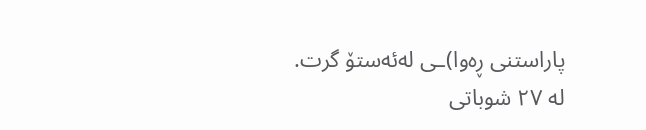پاراستنی ڕەوا)ـی لەئەستۆ گرت.
لە ٢٧ شوباتی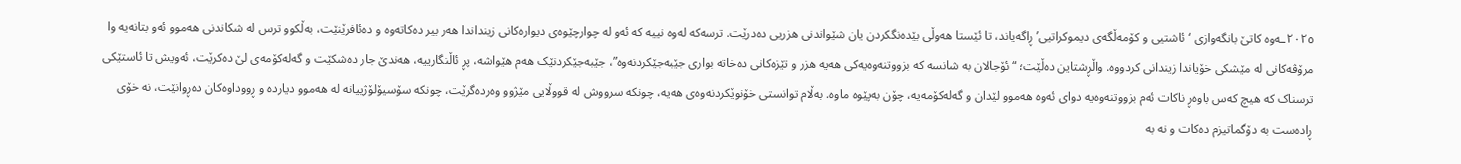٢٠٢٥ـەوە کاتێ بانگەوازی ‘ئاشتیی و کۆمەڵگەی دیموکراتیی’ ڕاگەیاند، تا ئێستا هەوڵی بێدەنگکردن یان شێواندنی هزریی دەدرێت. ترسەکە لەوە نییە کە ئەو لە چوارچێوەی دیوارەکانی زینداندا هەر بیر دەکاتەوە و دەئافرێنێت، بەڵکوو ترس لە شکاندنی هەموو ئەو بتانەیە وا مرۆڤەکانی لە مێشکی خۆیاندا زیندانی کردووە. واڵڕشتاین دەڵێت؛ “ئۆجالان بە شانسە کە بزووتنەوەیەکی هەیە هزر و تێزەکانی دەخاتە بواری جێبەجێکردنەوە”، جێبەجێکردنێک هەم هێواشە، پڕ ئاڵنگارییە، هەندێ جار دەشکێت و گەلەکۆمەی لێ دەکرێت، ئەویش تا ئاستێکی ترسناک کە هیچ کەس باوەڕ ناکات ئەم بزووتنەوەیە دوای ئەوە هەموو لێدان و گەلەکۆمەیە، چۆن بەپێوە ماوە. بەڵام توانستی خۆنوێکردنەوەی هەیە، چونکە سرووش لە قووڵایی مێژوو وەردەگرێت، چونکە سۆسیۆلۆژییانە لە هەموو دیاردە و ڕووداوەکان دەڕوانێت، نە خۆی ڕادەست بە دۆگماتیزم دەکات و نە بە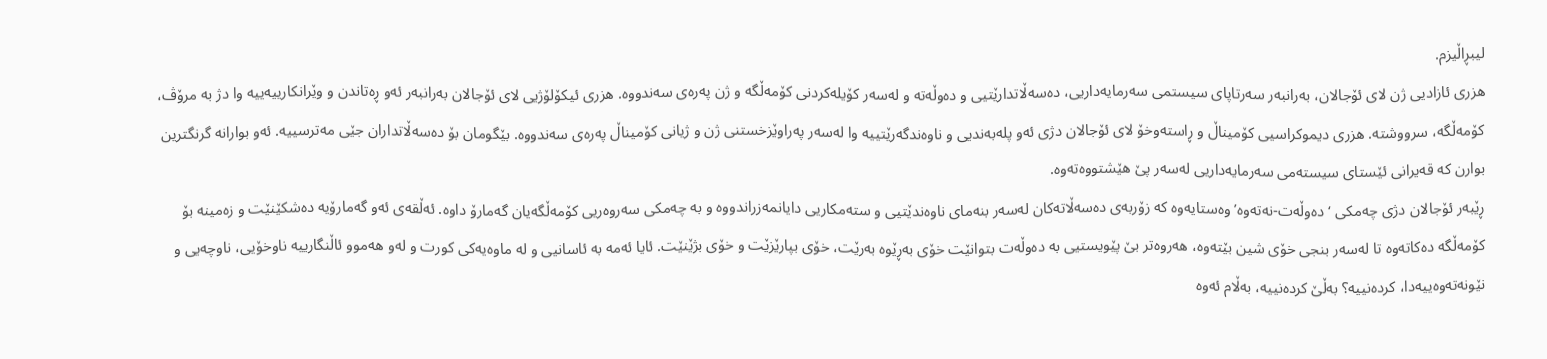لیبڕاڵیزم.
هزری ئازادیی ژن لای ئۆجالان، بەرانبەر سەرتاپای سیستمی سەرمایەداریی، دەسەڵاتدارێتیی و دەوڵەتە و لەسەر کۆیلەکردنی کۆمەڵگە و ژن پەرەی سەندووە. هزری ئیکۆلۆژیی لای ئۆجالان بەرانبەر ئەو ڕەتاندن و وێرانکارییەییە وا دژ بە مرۆڤ، کۆمەڵگە، سرووشتە. هزری دیموکراسیی کۆمیناڵ و ڕاستەوخۆ لای ئۆجالان دژی ئەو پلەبەندیی و ناوەندگەرێتییە وا لەسەر پەراوێزخستنی ژن و ژیانی کۆمیناڵ پەرەی سەندووە. بێگومان بۆ دەسەڵاتداران جێی مەترسییە. ئەو بوارانە گرنگترین بوارن کە قەیرانی ئێستای سیستەمی سەرمایەداریی لەسەر پێ هێشتووەتەوە.
ڕێبەر ئۆجالان دژی چەمکی ‘دەوڵەت-نەتەوە’ وەستایەوە کە زۆربەی دەسەڵاتەکان لەسەر بنەمای ناوەندێتیی و ستەمکاریی دایانمەزراندووە و بە چەمکی سەروەریی کۆمەڵگەیان گەمارۆ داوە. ئەڵقەی ئەو گەمارۆیە دەشكێنێت و زەمینە بۆ کۆمەڵگە دەکاتەوە تا لەسەر بنجی خۆی شین بێتەوە، هەروەتر بێ پێویستیی بە دەوڵەت بتوانێت خۆی بەڕێوە بەرێت، خۆی بپارێزێت و خۆی بژێنێت. ئایا ئەمە بە ئاسانیی و لە ماوەیەکی کورت و لەو هەموو ئاڵنگارییە ناوخۆیی، ناوچەیی و نێونەتەوەییەدا، کردەنییە؟ بەڵێ کردەنییە، بەڵام ئەوە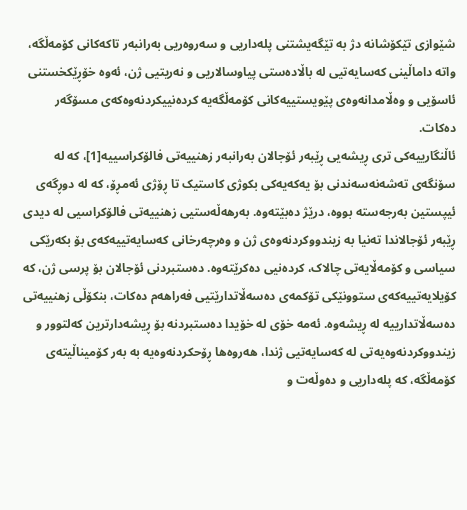شێوازی تێکۆشانە دژ بە تێگەیشتنی پلەداریی و سەروەریی بەرانبەر تاکەکانی کۆمەڵگە، واتە داماڵینی کەسایەتیی لە باڵادەستی پیاوسالاریی و نەریتیی ژن، ئەوە خۆڕێکخستنی ئاسۆیی و وەڵامدانەوەی پێویستییەکانی کۆمەڵگەیە کردەنییکردنەوەکەی مسۆگەر دەکات.
ئاڵنگارییەکی تری ڕیشەیی ڕێبەر ئۆجالان بەرانبەر زهنییەتی فالۆکراسییە[1]، کە لە سۆنگەی تەشەنەسەندنی بۆ یەکەیەکی بکوژی کاستیک تا ڕۆژی ئەمڕۆ، کە لە دوڕگەی ئیپستین بەرجەستە بووە، درێژ دەبێتەوە. بەرهەڵەستیی زهنییەتی فالۆکراسیی لە دیدی ڕێبەر ئۆجالاندا تەنیا بە زیندووکردنەوەی ژن و وەرچەرخانی کەسایەتییەکەی بۆ بکەرێکی سیاسی و کۆمەڵایەتی چالاک، کردەنیی دەکرێتەوە. دەستبردنی ئۆجالان بۆ پرسی ژن، کە کۆیلایەتییەکەی ستوونێکی تۆکمەی دەسەڵاتدارێتیی فەراهەم دەکات، بنکۆڵی زهنییەتی دەسەڵاتدارییە لە ڕیشەوە. ئەمە خۆی لە خۆیدا دەستبردنە بۆ ڕیشەدارترین کەلتوور و زیندووکردنەوەیەتی لە کەسایەتیی ژندا، هەروەها ڕۆحکردنەوەیە بە بەر کۆمیناڵیتەی کۆمەڵگە، کە پلەداریی و دەوڵەت و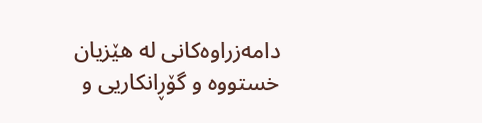دامەزراوەکانی لە هێزیان خستووە و گۆڕانکاریی و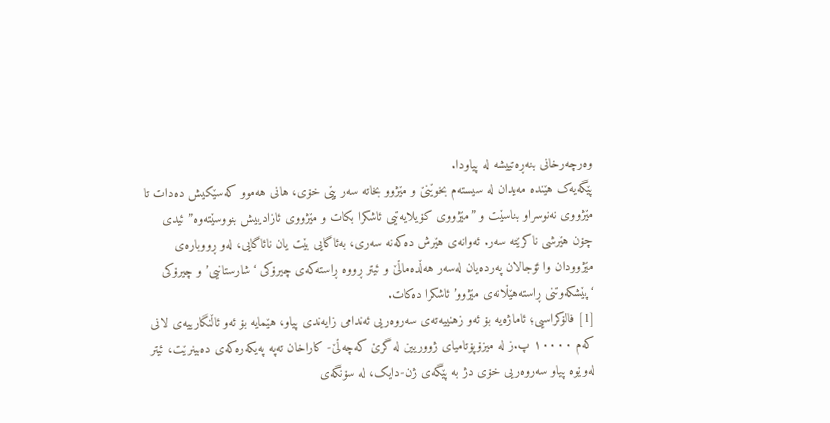وەرچەرخانی بنەڕەتییشە لە پیاودا.
پێگەیەک هێندە مەیدان لە سیستەم بخوێنێ و مێژوو بخاتە سەر پێی خۆی، هانی هەموو کەسێکیش دەدات تا مێژووی نەنوسراو بناسێت و ”مێژووی کۆیلایەتیی ئاشکرا بکات و مێژووی ئازادییش بنووسێتەوە” ئیدی چۆن هێرشی ناکرێتە سەر. ئەوانەی هێرش دەکەنە سەری، بەئاگایی بێت یان نائاگایی، لەو ڕووبارەی مێژوودان وا ئۆجالان پەردەیان لەسەر هەڵدەماڵێ و ئیتر ڕووە ڕاستەکەی چیرۆکی ‘شارستانیی’ و چیرۆکی ‘پێشکەوتنی ڕاستەهێڵانەی مێژوو’ ئاشکرا دەکات.
[1] فالۆکراسیی؛ ئاماژەیە بۆ ئەو زهنییەتەی سەروەریی ئەندامی زایەندی پیاو، هێمایە بۆ ئەو ئاڵنگارییەی لانی کەم ١٠٠٠٠ پ.ز لە میزۆپۆتامیای ژووریین لە گرێ کەچەڵێ- کاراخان تەپە پەیکەرەکەی دەبینرێت، ئیتر لەوێوە پیاو سەروەریی خۆی دژ بە پێگەی ژن-دایک، لە سۆنگەی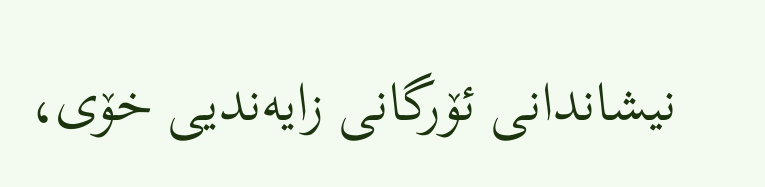نیشاندانی ئۆرگانی زایەندیی خۆی،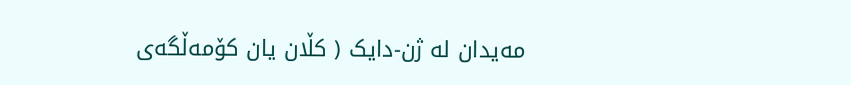مەیدان لە ژن-دایک ( کڵان یان کۆمەڵگەی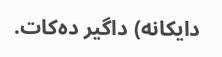دایکانە) داگیر دەکات.